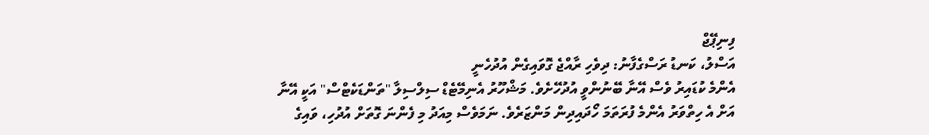ފިނިޕޭޖް
އަސްލު، ކަނޑު ރަސްގެފާނު: ދިވެހި ރާއްޖެ ގޮވައިގެން އުދުހެނީ
އެންމެ ކުޑައިރު ވެސް އޭނާ ބޭނުންވީ އުދުހޭށެވެ. މަޝްހޫރު އެނިމޭޓެޑް ސިލްސިލާ "ތަންޑަކެޓްސް" އަކީ އޭނާ އަށް އެ ހިތްވަރު އެންމެ ފުރަތަމަ ހޯދައިދިން މަންޒަރެވެ. ނަމަވެސް މިއަދު މި ފެންނަ ގޮތަށް އުދުހި، ވައިގެ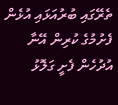ތެރޭގައި ބުރުއަޅައި އުޅެން ފެށުމުގެ ކުރިން އޭނާ އުދުހެން ފެށީ ގަލޮޅު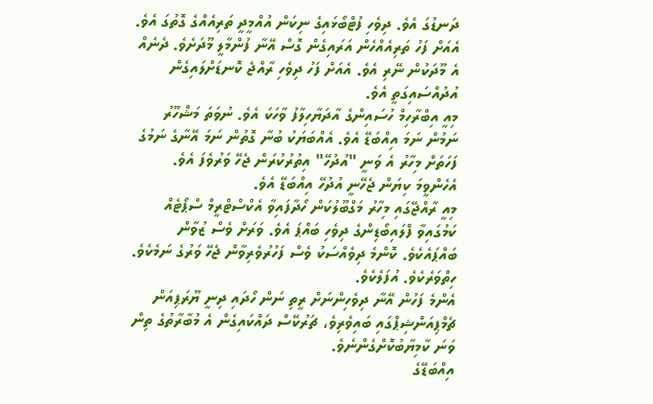ދަނޑުގަ އެވެ. ދިވެހި ފުޓްބޯޅައިގެ ނިކަން އުއްމީދީ ތަރިއެއްގެ ގޮތުގަ އެވެ.
އެއަށް ފަހު ތަރިއެއްހެން އަރައިގެން ގޮސް އޭނާ ފުންމާލީ މޫދަށެވެ. ދެނެއް އެ މޫދަކުން ނޭރި އެވެ. އެއަށް ފަހު ދިވެހި ރާއްޖެ ކޮނޑަށްލައިގެން އުދުއްސައިގަތީ އެވެ.
މިއީ އިބްރާހިމް ހުސައިންގެ އާދަޔާހިލާފު ވާހަކަ އެވެ. ނުވަތަ މަޝްހޫރު ނަމުން ނަމަ އިއްބަޑޭ އެވެ. އެއްބަޔަކު ބުނާ ގޮތުން ނަމަ އޭނާގެ ނަމުގެ ފަހަތަށް މިހާރު އެ ވަނީ "އުދުހޭ" އިތުރުކުރަން ޖެހޭ ވަރުވެފަ އެވެ. އެހެންވީމަ ކިޔަން ޖެހޭނީ އުދުހޭ އިއްބަޑޭ އެވެ.
މިއީ ރާއްޖޭގައި މިހާރު މަގްބޫލުކަން ހޯދާފައިވާ އެކްސްޓްރީމް ސްޕޯޓެއް ކަމުގައިވާ ފްލައިބޯޑިންގެ ދިވެހި ބައްޕަ އެވެ. ވަރަށް ވެސް ޒުވާން ބައްޕައެކެވެ. ކޮންމެ ދިވެއްސަކު ވެސް ފަހުރުވެރިވާން ޖެހޭ ވަރުގެ ނަމެކެވެ. ހިތްވަރެކެވެ. އުފަލެކެވެ.
އެންމެ ފަހުން އޭނާ ދިވެހިންނަށް ރީތި ނަން ހޯދައި ދިނީ ޔޫރަޕިއަން ޗެމްޕިއަންޝިޕްގައި ބައިވެރިވެ، ޗަރުކޭސް ދައްކައިގެން އެ މުބާރާތުގެ ތިން ވަނަ ކާމިޔާބުކޮށްގެންނެވެ.
އިއްބަޑޭގެ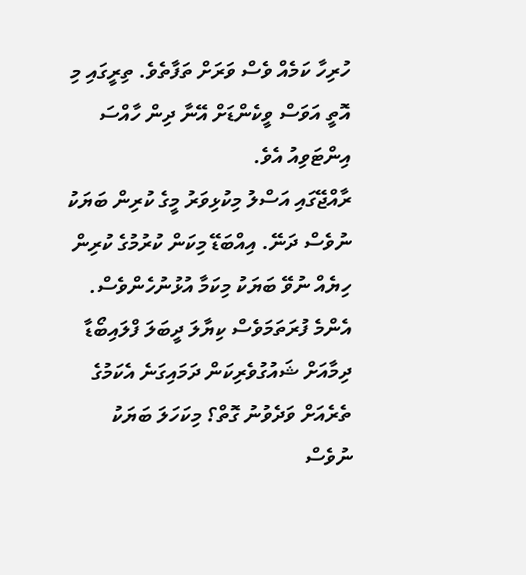ހުރިހާ ކަމެއް ވެސް ވަރަށް ތަފާތެވެ. ތިރީގައި މި އޮތީ އަވަސް ވީކެންޑަށް އޭނާ ދިން ހާއްސަ އިންޓަވިއު އެވެ.
ރާއްޖޭގައި އަސްލު މިކުޅިވަރު މީގެ ކުރިން ބަޔަކު ނުވެސް ދަނޭ. އިއްބަޑޭ މިކަން ކުރުމުގެ ކުރިން ހިޔެއް ނުވޭ ބަޔަކު މިކަމާ އުޅުނުހެންވެސް. އެންމެ ފުރަތަމަވެސް ކިޔާލަ ދީބަލަ ފްލައިބޯޑާ ދިމާއަށް ޝައުގުވެރިކަން ދަމައިގަނެ އެކަމުގެ ތެރެއަށް ވަދެވުނު ގޮތް؟ މިކަހަލަ ބަޔަކު ނުވެސް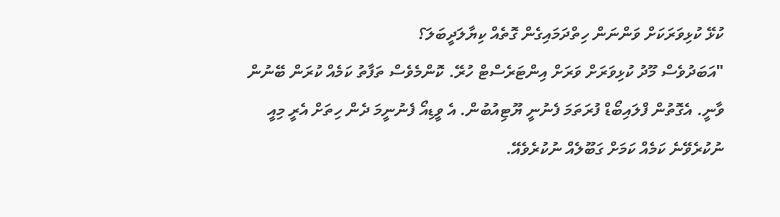ކުޅޭ ކުޅިވަރަކަށް ވަންނަން ހިތްދަމައިގެން ގޮތެއް ކިޔާލަދީބަލަ؟
"އަބަދުވެސް މޫދު ކުޅިވަރަށް ވަރަށް އިންޓަރެސްޓް ހުރޭ. ކޮންމެވެސް ތަފާތު ކަމެއް ކުރަން ބޭނުން ވާނީ. އެގޮތުން ފްލައިބޯޑް ފުރަތަމަ ފެނުނީ ޔޫޓިއުބުން. އެ ވީޑިއޯ ފެނުނީމަ ދެން ހިތަށް އެރީ މިއީ ނުކުރެވޭނެ ކަމެއް ކަމަށް ގަބޫލެއް ނުކުރެވެއޭ.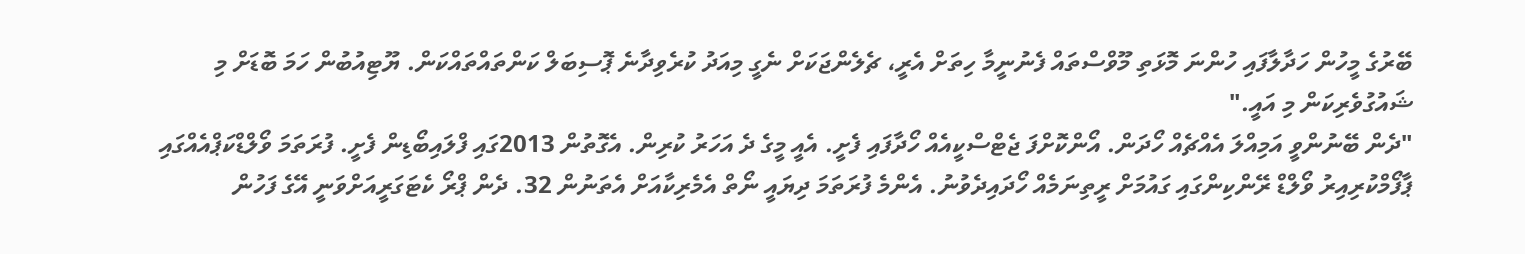ބޭރުގެ މީހުން ހަދާލާފައި ހުންނަ މޮޅަތި މޫވްސްތައް ފެނުނީމާ ހިތަށް އެރީ، ޗެލެންޖަކަށް ނެގީ މިއަދު ކުރެވިދާނެ ޕޮސިބަލް ކަންތައްތައްކަން. ޔޫޓިއުބުން ހަމަ ބޮޑަށް މި ޝައުގުވެރިކަން މި އައީ."
"ދެން ބޭނުންވީ އަމިއްލަ އެއްޗެއް ހޯދަން. އޯންކޮށްފަ ޖެޓްސްކީއެއް ހޯދާފައި ފެށީ. އެއީ މީގެ ދެ އަހަރު ކުރިން. އެގޮތުން 2013ގައި ފްލައިބޯޑިން ފެށީ. ފުރަތަމަ ވޯލްޑްކަޕްއެއްގައި ޕާފޯމްކުރިއިރު ވޯލްޑް ރޭންކިންގައި ގައުމަށް ރީތިނަމެއް ހޯދައިދެވުނު. އެންމެ ފުރަތަމަ ދިޔައީ ނޯތް އެމެރިކާއަށް އެތަނުން 32. ދެން ޕްރޯ ކެޓަގަރީއަށްވަނީ އޭގެ ފަހުން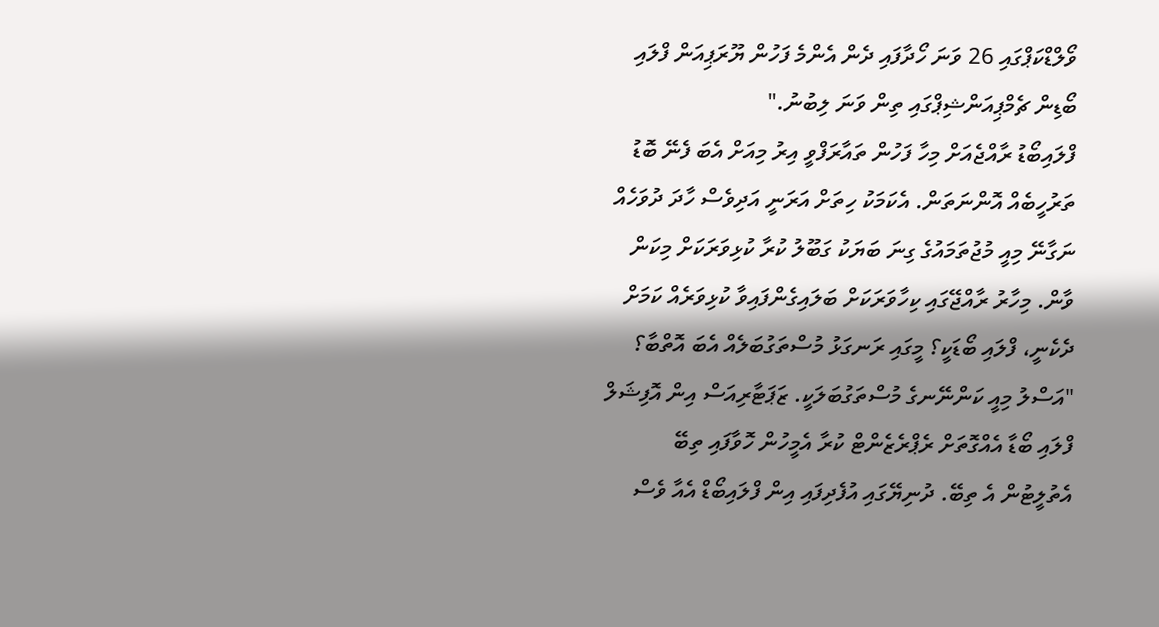ވޯލްޑްކަޕްގައި 26 ވަނަ ހޯދާފައި ދެން އެންމެ ފަހުން ޔޫރަޕިއަން ފްލައި ބޯޑިން ޗެމްޕިއަންޝިޕްގައި ތިން ވަނަ ލިބުނު."
ފްލައިބޯޑު ރާއްޖެއަށް މިހާ ފަހުން ތައާރަފްވީ އިރު މިއަށް އެބަ ފެނޭ ބޮޑު ތަރުހީބެއް އޮންނަތަން. އެކަމަކު ހިތަށް އަރަނީ އަދިވެސް ހާދަ ދުވަހެއް ނަގާނޭ މިއީ މުޖުތަމައުގެ ގިނަ ބަޔަކު ގަބޫލު ކުރާ ކުޅިވަރަކަށް މިކަން ވާން. މިހާރު ރާއްޖޭގައި ކިހާވަރަކަށް ބަލައިގެންފައިވާ ކުޅިވަރެއް ކަމަށް ދެކެނީ، ފްލައި ބޯޑަކީ؟ މީގައި ރަނގަޅު މުސްތަގުބަލެއް އެބަ އޮތްބާ؟
"އަސްލު މިއީ ކަންނޭނގެ މުސްތަގުބަލަކީ. ޒަޕަޓާރިއަސް އިން އޮފިޝަލް ފްލައި ބޯޑާ އެއްގޮތަށް ރެޕްރެޒެންޓް ކުރާ އެމީހުން ހޮވާފައި ތިބޭ އެތުލީޓުން އެ ތިބޭ. ދުނިޔޭގައި އުފެދިފައި އިން ފްލައިބޯޑް އެއާ ވެސް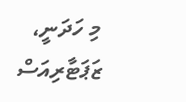މި ހަދަނީ، ޒަޕަޓާރިއަސް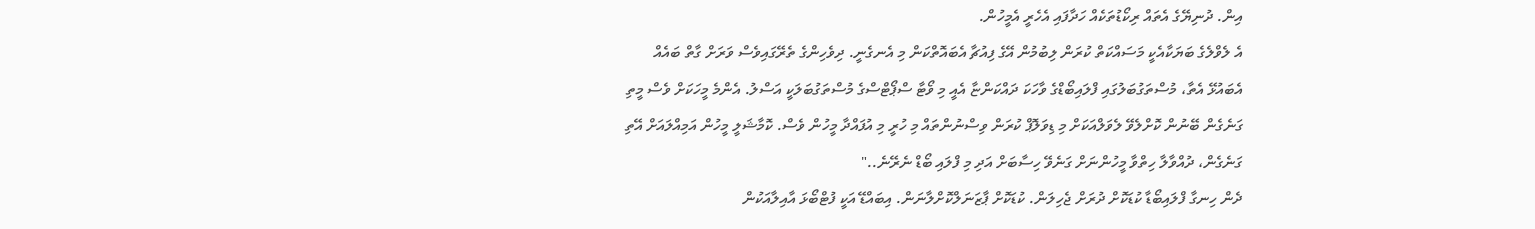އިން. ދުނިޔޭގެ އެތައް ރިކޯޑުތަކެއް ހަދާފައި އެހެރީ އެމީހުން.
އެ ލެވްލެގެ ބަޔަކާއެކީ މަސައްކަތް ކުރަން ލިބުމުން އޭގެ ފިއުޗާ އެބައޮތްކަން މި އެނގެނީ. ދިވެހިންގެ ތެރޭގައިވެސް ވަރަށް ގާތް ބައެއް އެބައުޅޭ އެތާ، މުސްތަގުބަލުގައި ފްލައިބޯޑްގެ ވާހަކަ ދައްކަންޏާ އެއީ މި ވޯޓާ ސްޕޯޓްސްގެ މުސްތަގުބަލަކީ އަސްލު. އެންމެ މީހަކަށް ވެސް މީތި ގަނެގެން ބޭނުން ކޮށްލެވޭ ލެވަލްއަކަށް މި ޑިވަލޮޕް ކުރަން ވިސްނުންތައް މި ހުރީ މި އުފައްދާ މީހުން ވެސް. ކޮމާޝަލީ މީހުން އަމިއްލައަށް އޭތި ގަނެގެން، ދުއްވާލާ ހިތްވާ މީހުންނަށް ގަނެވޭ ހިސާބަށް އަދި މި ފްލައި ބޯޑް ނެރޭނެ.."
ދެން ހިނގާ ފްލައިބޯޑާ ކުޑަކޮށް ދުރަށް ޖެހިލަން. ކުޑަކޮށް ޕާޒަނަލްކޮށްލާނަން. އިބައްޑޭ އަކީ ފުޓްބޯޅަ އާއިލާއަކުން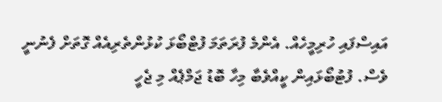އައިސްފައި ހުރިމީހެއް. އެންމެ ފުރަތަމަ ފުޓްބޯޅަ ކުޅުންތެރިއެއް ގޮތަށް ފެނުނީ ވެސް. ފުޓުބޯޅައިން ކީއްވެބާ މިހާ ބޮޑު ޖަމްޕެއް މި ޖެހީ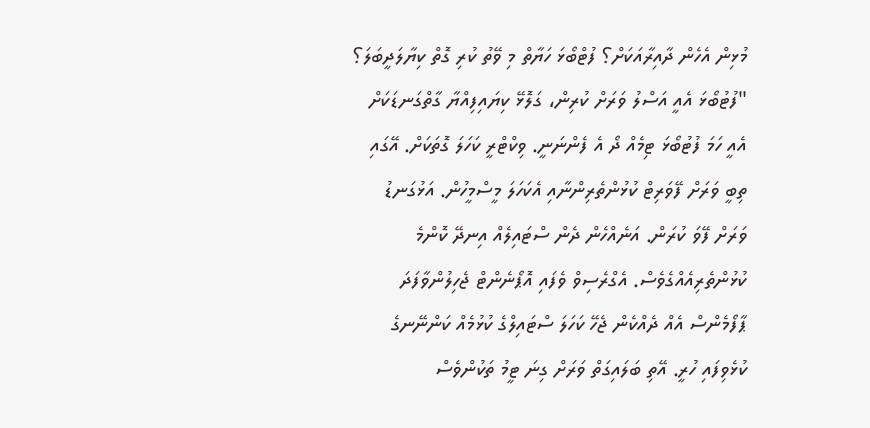މުޅިން އެހެން ދާއިރާއަކަށް؟ ފުޓްބޯޅަ ހަޔާތް މި ވޭތު ކުރި ގޮތް ކިޔާލަދީބަލަ؟
"ފުޓުބޯޅަ އެއީ އަސްލު ވަރަށް ކުރިން، ގަލޮޅޭ ކިޔައިފިއްޔާ ގާތްގަނޑަކަށް އެއީ ހަމަ ފުޓުބޯޅަ ޓިމެއް ދޯ އެ ފެންނަނީ. ވިކްޓްރީ ކަހަލަ ގޮތަކަށް. އޭގައި ތިބީ ވަރަށް ފޭވަރިޓް ކުޅުންތެރިންނާއި އެކަހަލަ މީސްމީހުން. އަޅުގަނޑު ވަރަށް ފޭވަ ކުރަން. އަނެއްހެން ދެން ސްޓައިލެއް އިނދޭ ކޮންމެ ކުޅުންތެރިއެއްގެވެސް. އެގްރެސިވް ވެފައި އޮޕޯނެންޓް ޖެހިލުންވާފަދަ ޕާފޯމެންސް އެއް ދެއްކެން ޖެހޭ ކަހަލަ ސްޓައިލްގެ ކުޅުމެއް ކަންނޭނގެ ކުޅެވިފައި ހުރީ. އޭތި ބަލައިގަތް ވަރަށް ގިނަ ޓީމު ތަކުންވެސް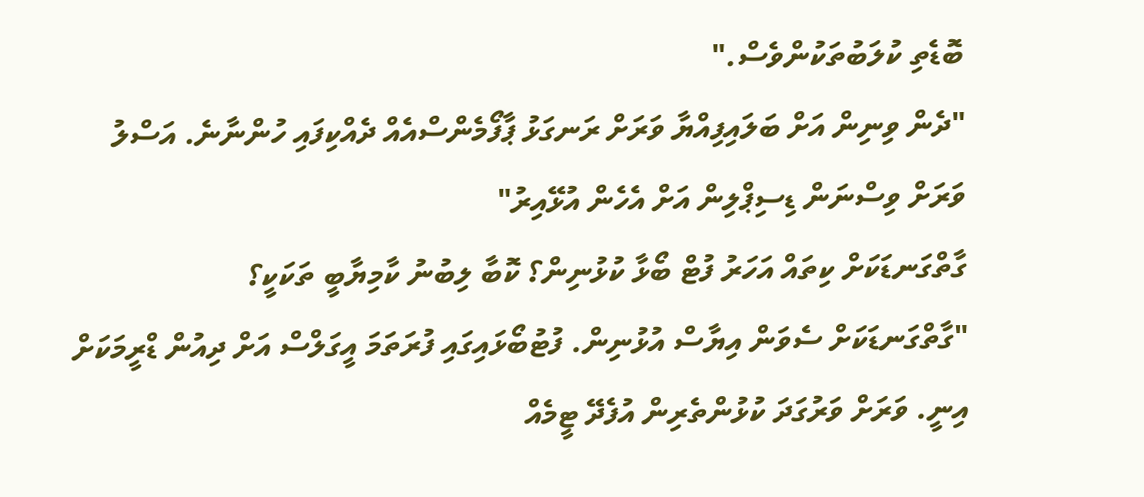ބޮޑެތި ކުލަބުތަކުންވެސް."
"ދެން ވިނިން އަށް ބަލައިފިއްޔާ ވަރަށް ރަނގަޅު ޕާފޯމެންސްއެއް ދެއްކިފައި ހުންނާނެ. އަސްލު ވަރަށް ވިސްނަން ޑިސިޕްލިން އަށް އެހެން އުޅޭއިރު"
ގާތްގަނޑަކަށް ކިތައް އަހަރު ފުޓް ބޯޅާ ކުޅުނިން؟ ކޮބާ ލިބުނު ކާމިޔާބީ ތަކަކީ؟
"ގާތްގަނޑަކަށް ސެވަން އިޔާސް އުޅުނިން. ފުޓުބޯޅައިގައި ފުރަތަމަ އީގަލްސް އަށް ދިއުން ޑްރީމަކަށް އިނީ. ވަރަށް ވަރުގަދަ ކުޅުންތެރިން އުފެދޭ ޓީމެއް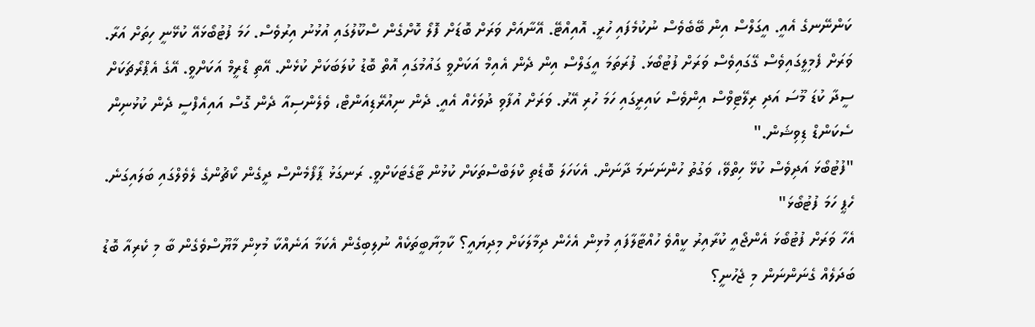ކަންނޭނގެ އެއީ. އީގަލްސް އިން ބޭބެވެސް ނުކުމެފައި ހުރީ. އޮއިއްޓޭ. އޭނާއަށް ވަރަށް ބޮޑަށް ފޮލޯ ކޮށްގެން ސްކޫލުގައި އުޅުނު އިރުވެސް. ހަމަ ފުޓުބޯޅައޭ ކުޅޭނީ ހިތަށް އަރާ. ވަރަށް ފެމިލީގައިވެސް ގޭގައިވެސް ވަރަށް ފުޓުބޯޅަ. ފުރަތަމަ އީގަލްސް އިން ދެން އެއިމް އަކަށްވީ ގައުމުގައި އޮތް ބޮޑު ކުލަބަކަށް ކުޅެން. އޭތި ޑްރީމް އަކަށްވީ. އޭގެ އެޕްރޯޗަކަށް ސީދާ ކުޑަ މޫސަ އަދި ރިލޭޓިވްސް އިންވެސް ކައިރީގައި ހަމަ ހުރި އޭރު. ވަރަށް އުފާވި ދުވަހެއް އެއީ. ދެން ނިއުރޭޑިއަންޓް، ވެލެންސިއާ ދެން ގޮސް އައިއެފްސީ ދެން ކުޅުނިން ސެކަންޑް ޑިވިޝަން."
"ފުޓުބޯޅަ އަދިވެސް ކުޅޭ ހިތްވޭ، ވަގުތު ހުންނަނަމަ ދާނަން. އެކަހަލަ ބޮޑެތި ކްލަބްސްތަކަށް ކުޅުން ޓާގެޓަކަށްވީ. ރަނގަޅު ޕާފޯމެންސް ދީގެން ކޯޗުންގެ ލެވެލްގައި ބަލައިގަނެ. ހެޕީ ހަމަ ފުޓުބޯޅަ"
އެހާ ވަރަށް ފުޓުބޯޅަ އެންޖޯއީ ކުރާއިރު ކީއްވެ ހުއްޓާލާފައި މުޅިން އެހެން ދިމާލަކަށް މިދިޔައީ؟ ކާމިޔާބީތަކެއް ނުލިބިގެން އެކަމާ އަނެއްކާ މުޅިން މާޔޫސްވެގެން ބާ މި ކެރިއާ ބޮޑު ބަދަލެއް ގެނަންނަން މި ޖެހުނީ؟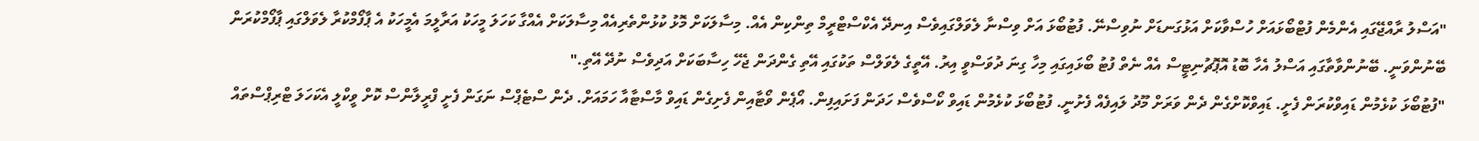"އަސްލު ރާއްޖޭގައި އެންމެން ފުޓްބޯޅައަށް ހުސްވާކަށް އަޅުގަނޑަށް ނުވިސްނޭ. ފުޓުބޯޅަ އަށް ވިސްނާ ލެވަލްގައިވެސް އިނދޭ އެކްސްޓްރީމް ތިންކިން އެއް. މިސާލަކަށް މޮޅު ކުޅުންތެރިއެއް މިސާލަކަށް އެއްގާ ކަހަލަ މީހަކު އަރާލީމަ އެމީހަކު އެ ޕާފޯމްކުރާ ލެވަލްގައި ޕާފޯމްކުރަން ބޭނުންވަނީ. ބޭނުންވާތާގައި އަސްލު އެހާ ބޮޑު އޮޕޮޗުނިޓީސް އެއް ނެތް ފުޓު ބޯޅައިގައި މިހާ ގިނަ ދުވަސްވީ އިރު. އޭތީގެ ލެވަލްސް ތަކުގައި އޭތި ގެންދަން ޖެހޭ ހިސާބަކަށް އަދިވެސް ނުދޭ އޭތި."
"ފުޓުބޯޅަ ކުޅެމުން ޑައިވްކުރަން ފެށީ. ޑައިވްކޮށްގެން ދެން ވަރަށް މޫދު ލައިފެއް ފެށުނީ. ފުޓުބޯޅަ ކުޅެމުން ޑައިވް ކޯސްވެސް ހަދަން ފަށައިފިން. އޯޕެން ވޯޓާއިން ފެށިގެން ޑައިވް މާސްޓާއާ ހަމައަށް. ދެން ސްޓެޕްސް ނަގަން ފެށީ ފްރީލާންސް ކޮށް ވީކްލީ އެކަހަލަ ޓްރިޕްސްތައް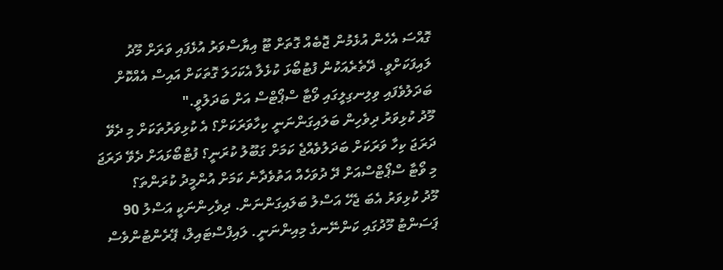ގޮއްސަ އެހެން އުޅެމުން ޖޮބެއް ގޮތަށް ޓޫ އިޔާސްވަރު އުޅެފައި ވަރަށް މޫދު ލައިފަކަށްވީ. ދޭތެރެއަކުން ފުޓުބޯޅަ ކުޅެލާ އެކަހަލަ ގޮތަކަށް އައިސް އެއްކޮށް ބަދަލުވެފައި ވިލިނގިލީގައި ވޯޓާ ސްޕޯޓްސް އަށް ބަދަލުވީ."
މޫދު ކުޅިވަރު ދިވެހިން ބަލައިގަންނަނީ ކިހާވަރަކަށް؟ އެ ކުޅިވަރުތަކަށް މި ދެވޭ ދަރަޖަ ކިހާ ވަރަކަށް ބަދަލުވެއްޖެ ކަމަށް ގަބޫލު ކުރަނީ؟ ފުޓްބޯޅައަށް ދެވޭ ދަރަޖަ މި ވޯޓާ ސްޕޯޓްސްއަށް ދޭ ދުވަހެއް އަތުވެދާނެ ކަމަށް އުންމީދު ކުރަންތަ؟
މޫދު ކުޅިވަރު އެބަ ޖެހޭ އަސްލު ބަލައިގަންނަން. ދިވެހިންނަކީ އަސްލު 90 ޕަސަންޓު މޫދުގައި ކަންނޭނގެ މިއިންނަނީ. ލައިފްސްޓައިލް، ޕޭރެންޓުންވެސް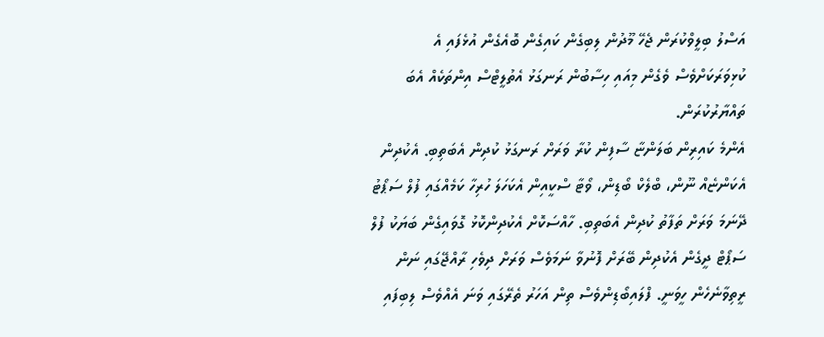އަސްލު ބިލީވްކުރަން ޖެހޭ މޫދުން ލިބިގެން ކައިގެން ބޮއެގެން އުޅެފައި އެ ކުޅިވަރަކަށްވެސް ވެގެން މިއައި ހިސާބުން ރަނގަޅު އެތުލީޓްސް އިންތަކެއް އެބަ ތައްޔާރުކުރަން.
އެންމެ ކައިރިން ބަލަންޏާ ސާފިން ކުރާ ވަރަށް ރަނގަޅު ކުދިން އެބަތިބި. އެކުދިން އެކަންޏެއް ނޫން، ބްލެކް ބޯޑިން، ވޯޓާ ސްކީއިން އެކަހަލަ ހުރިހާ ކަމެއްގައި ފުލް ސަޕޯޓު ދޭނަމަ ވަރަށް ތަފާތު ކުދިން އެބަތިބި. ހާއްސަކޮށް އެކުދިންކޮޅު ގޮވައިގެން ބަޔަކު ފުލް ސަޕޯޓް ދީގެން އެކުދިން ބޭރަށް ފޮނުވާ ނަމަވެސް ވަރަށް ދިވެހި ރާއްޖޭގައި ނަން ރީތިވާނެހެން ހީވަނީ. ފްލައިބޯޑިންވެސް ތިން އަހަރު ތެރޭގައި ވަނަ އެއްވެސް ލިބިފައި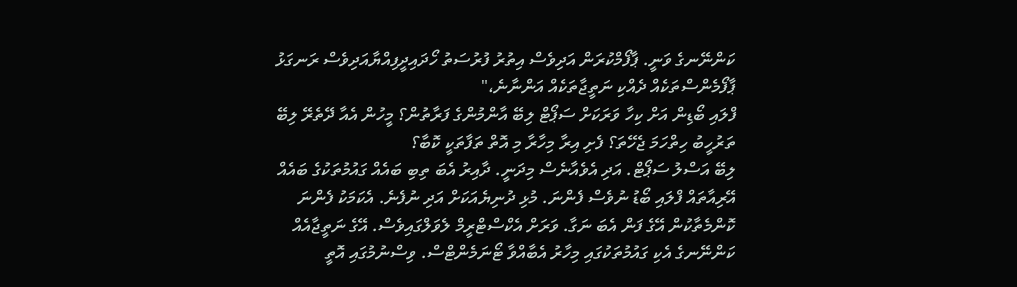ކަންނޭނގެ ވަނީ. ޕާފޯމްކުރަން އަދިވެސް އިތުރު ފުރުސަތު ހޯދައިދީފިއްޔާއަދިވެސް ރަނގަޅު ޕާފޯމެންސްތަކެއް ދެއްކި ނަތީޖާތަކެއް އަންނާނެ،"
ފްލައި ބޯޑިން އަށް ކިހާ ވަރަކަށް ސަޕޯޓް ލިބޭ އާންމުންގެ ފަރާތުން؟ މީހުން އެއާ ދޭތެރޭ ލިބޭ ތަރުހީބު ހިތްހަމަ ޖެހޭތަ؟ ފެށި އިރާ މިހާރާ މި އޮތް ތަފާތަކީ ކޮބާ؟
ލިބޭ އަސްލު ސަޕޯޓް. އަދި އެވެއާނެސް މިދަނީ. ދާއިރު އެބަ ތިބި ބައެއް ގައުމުތަކުގެ ބައެއް އޭރިއާތައް ފްލައި ބޯޑު ނުވެސް ފެންނަ. މުޅި ދުނިޔެއަކަށް އަދި ނުފެނެ. އެކަމަކު ފެންނަ ކޮންމެތާކުން އޭގެ ފަން އެބަ ނަގާ. ވަރަށް އެކްސްޓްރީމް ލެވަލްގައިވެސް. އޭގެ ނަތީޖާއެއް ކަންނޭނގެ އެކި ގައުމުތަކުގައި މިހާރު އެބާއްވާ ޓޯނަމެންޓްސް. ވިސްނުމުގައި އޮތީ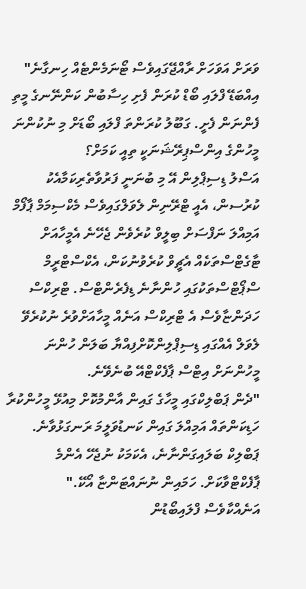ވަރަށް އަވަހަށް ރާއްޖޭގައިވެސް ޓޯނަމެންޓެއް ހިނގާނެ"
އިއްބަޑޭ ފްލައި ބޯޑް ކުރަން ފެށި ހިސާބުން ކަންނޭނގެ މީތި ފެންނަން ފެށީ. ގަބޫލު ކުރަންތަ ފްލައި ބޯޑަށް މި ނުކުންނަ މީހުންގެ އިންސްޕިރޭޝަނަކީ ތިއީ ކަމަށް؟
އަސްލު ޑިސިޕްލިން އޭ މި ބުނަނީ ފަރުވާތެރިކަމާއެކު ކުރުސން، އެއީ ޓްރޭނިން ލެވަލްގައިވެސް މެކްސިމަމް ޕާފޯމް އަމިއްލަ ނަފްސަށް ބިލީވް ކުރެވެން ޖެހޭނެ އެމީހާއަށް ޓާގެޓްސްތަކެއް އެޗީވް ކުރެވުނުކަން، އެކްސްޓްރީމް ސްޕޯޓްސްތަކުގައި ހުންނާނެ ޑިފެރެންޓްސް. ޓްރިކްސް ހަދަންޏާވެސް އެ ޓްރިކްސް އަނެއް މީހާއަށްވުރެ ނުކުރެވޭ ލެވަލް އެއްގައި ޑިސިޕްލިންކޮށްފިއްޔާ ބަލަން ހުންނަ މީހުންނަށް އިޓްސް ޕާފެކްޓްއޭ ބުނެވޭނެ.
"ދެން ޕަބްލިކްގައި މީހާގެ ގައިން އާންމުކޮށް މިއުޅޭ މީހުންކުރާ ހަޑިކަންތައް އަމިއްލަ ގައިން ކަނޑުވަލީމަ ރަނގަޅުވާނެ. ޕަބްލިކް ބަލައިގަންނާނެ، އެކަމަކު ނުޖެހޭ އެންމެ ޕާފެކްޓްވާކަށް. ހަމައިން ނުނައްޓަންޏާ އޯކޭ."
އަނެއްކާވެސް ފްލައިބޯޑުން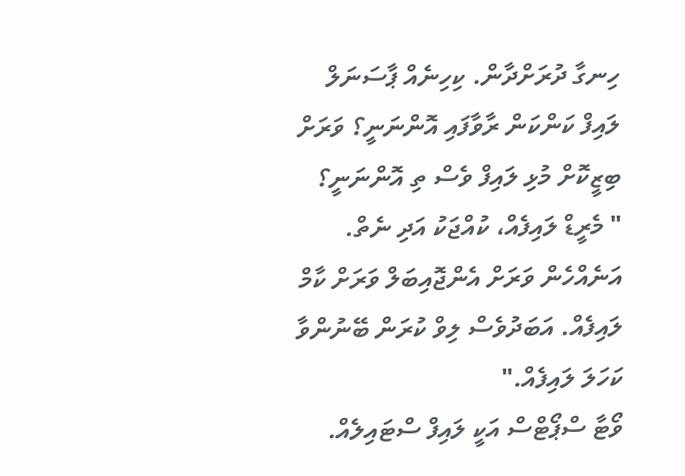ހިނގާ ދުރަށްދާން. ކިހިނެއް ޕާސަނަލް ލައިފް ކަންކަން ރާވާފައި އޮންނަނީ؟ ވަރަށް ބިޒީކޮށް މުޅި ލައިފް ވެސް ތި އޮންނަނީ؟
" މެރީޑް ލައިފެއް، ކުއްޖަކު އަދި ނެތް. އަނެއްހެން ވަރަށް އެންޖޮއިބަލް ވަރަށް ކާމް ލައިފެއް. އަބަދުވެސް ލިވް ކުރަން ބޭނުންވާ ކަހަލަ ލައިފެއް."
ވޯޓާ ސްޕޯޓްސް އަކީ ލައިފް ސްޓައިލެއް.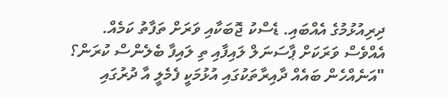ދިރިއުޅުމުގެ އެއްބައި. ޑެސްކު ޖޮބަކާއި ވަރަށް ތަފާތު ކަމެއް. އެއްވެސް ވަރަކަށް ޕާސަނަލް ލައިފާއި ތި ލައިފާ ބެލެންސް ކުރަން؟
"އަނެއްހެން ބައެއް ދާއިރާތަކުގައި އުޅުމަކީ ފެމެލީ އާ ދުރުގައި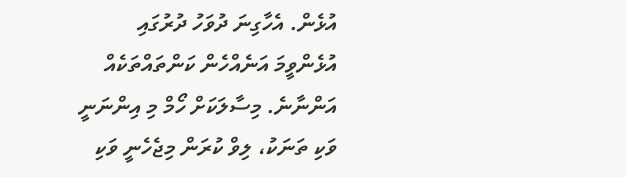އުޅެން. އެހާގިނަ ދުވަހު ދުރުގައި އުޅެންވީމަ އަނެއްހެން ކަންތައްތަކެއް އަންނާނެ. މިސާލަކަށް ހޯމް މި އިންނަނީ ވަކި ތަނަކު، ލިވް ކުރަން މިޖެހެނީ ވަކި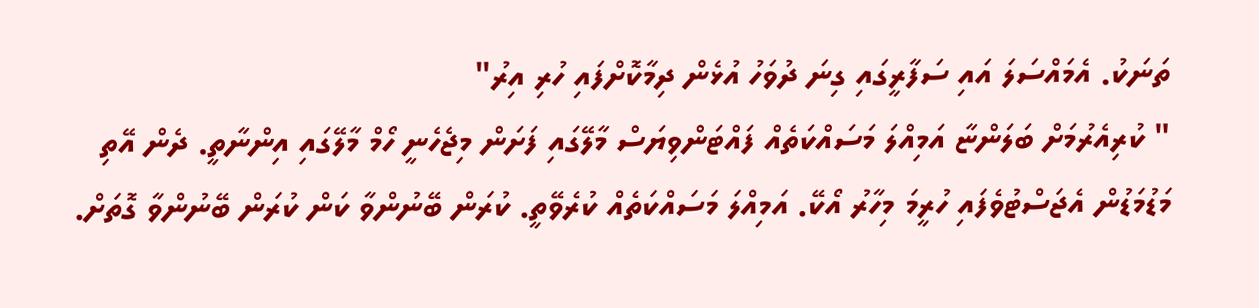ތަނަކު. އެމައްސަލަ އައި ސަފާރީގައި ގިނަ ދުވަހު އުޅެން ދިމާކޮށްފައި ހުރި އިރު"
" ކުރިއެރުމަށް ބަލަންޏާ އަމިއްލަ މަސައްކަތެއް ފައްޓަންވިޔަސް މާލޭގައި ފަށަން މިޖެހެނީ ހޯމް މާލޭގައި އިންނާތީ. ދެން އޭތި މަޑުމަޑުން އެޖަސްޓުވެފައި ހުރީމަ މިހާރު އޯކޭ. އަމިއްލަ މަސައްކަތެއް ކުރެވޭތީ. ކުރަން ބޭނުންވާ ކަން ކުރަން ބޭނުންވާ ގޮތަށް.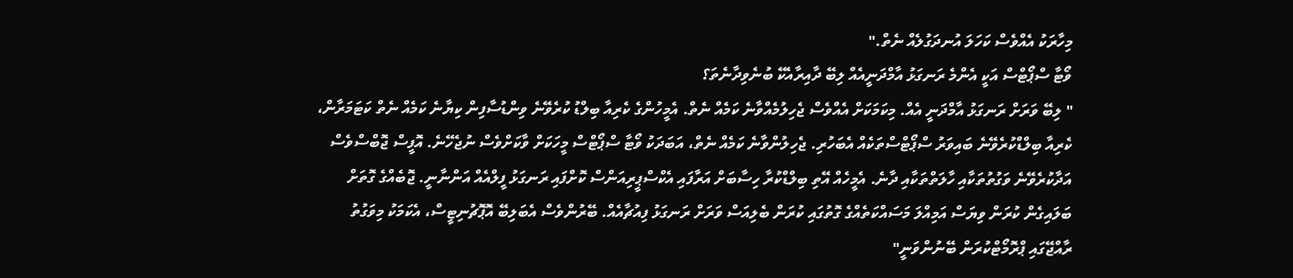މިހާރަކު އެއްވެސް ކަހަލަ އުނދަގުލެއް ނެތް."
ވޯޓާ ސްޕޯޓްސް އަކީ އެންމެ ރަނގަޅު އާމްދަނީއެއް ލިބޭ ދާއިރާއެކޭ ބުނެވިދާނެތަ؟
" ލިބޭ ވަރަށް ރަނގަޅު އާމްދަނީ އެއް. މިކަމަކަށް އެއްވެސް ޖެހިލުމެއްވާނެ ކަމެއް ނެތް. އެމީހުންގެ ކެރިއާ ބިލްޑު ކުރެވޭނެ ވިންޑުސާފިން ކިޔާނެ ކަމެއް ނެތް ކަޓަމަރާން، ކެރިއާ ބިލްޑްކުރެވޭނެ ބައިވަރު ސްޕޯޓްސްތަކެއް އެބަހުރި. ޖެހިލުންވާނެ ކަމެއް ނެތް، އަބަދަކު ވޯޓާ ސްޕޯޓްސް މީހަކަށް ވާކަށްވެސް ނުޖެހޭނެ. އޮފީސް ޖޮބްސްވެސް އަދާކުރެވޭނެ ވަގުތުތަކާއި ހާލަތްތަކާއި ދާނެ. އެމީހެއް އޭތި ބިލްޑްކުރާ ހިސާބަށް އަރާފައި އެކްސްޕީރިއަންސް ކޮށްފައި ރަނގަޅު ފީލްއެއް އަންނާނީ. ޖޮބެއްގެ ގޮތަށް ބަލައިގެން ކުރަން ވިޔަސް އަމިއްލަ މަސައްކަތެއްގެ ގޮތުގައި ކުރަން ބެލިއަސް ވަރަށް ރަނގަޅު ފިއުޗާއެއް. ބޭރުންވެސް އެބަލިބޭ އޮޕޮޗުނިޓީސް، އެކަމަކު މިވަގުތު ރާއްޖޭގައި ޕްރޮމޯޓްކުރަން ބޭނުންވަނީ"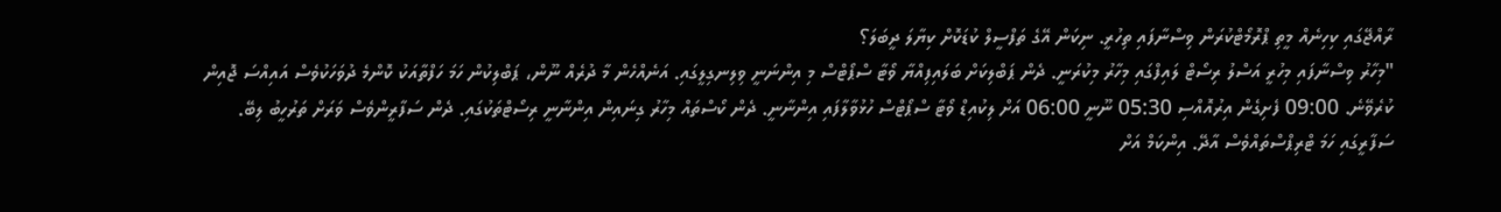ރާއްޖޭގައި ކިހިނެއް މީތި ޕްރޮމޯޓްކުރަން ވިސްނާފައި ތިހުރީ. ނިކަން އޭގެ ތަފްސީލް ކުޑަކޮށް ކިޔާލަ ދީބަލަ؟
"މިހާރު ވިސްނާފައި މިހުރީ އަސްލު ރިސޯޓް ލައިފްގައި މިހާރު މިކުރަނީ. ދެން ޕަބްލިކަށް ބަލައިފިއްޔާ ވޯޓާ ސްޕޯޓްސް މި އިންނަނީ ވިލިނގިލީގައި. އަނެއްހެން މާ ދުރެއް ނޫން، ޕަބްލިކުން ހަމަ ހަފްތާއަކު ކޮންމެ ދުވަހަކުވެސް އައިއްސަ ޖޮއިން ކުރެވޭނެ. 09:00 ފެށިގެން އިރުއޮއްސި 05:30 ނޫނީ 06:00 އަށް ލިކުއިޑް ވޯޓާ ސްޕޯޓްސް ހުޅުވާލާފައި އިންނާނީ. ދެން ކޯސްތައް މިހާރު ގިނައިން އިންނާނީ ރިސޯޓްތަކުގައި. ދެން ސަފާރީންވެސް ވަރަށް ތަރުހީބު ލިބޭ. ސަފާރީގައި ހަމަ ޓްރިޕްސްތައްވެސް އާދޭ. އިންކަމް އަށް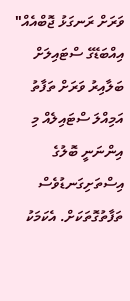ވަރަށް ރަނގަޅު ޖޮބްއެއް"
އިއްބަޑޭގެ ސްޓައިލަށް ބަލާއިރު ވަރަށް ތަފާތު އަމިއްލަ ސްޓައިލެއް މި އިންނަނީ ބޮލުގެ އިސްތަށިގަނޑުވެސް ތަފާތުގޮތަކަށް. އެކަމަކު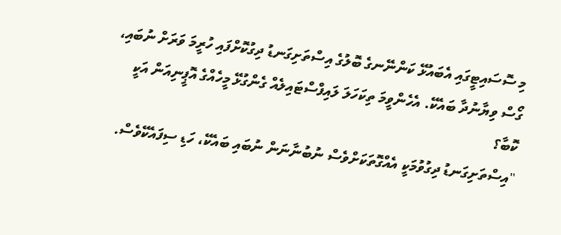މި ސޮސައިޓީގައި އެބައުޅޭ ކަންނޭނގެ ބޮލުގެ އިސްތަށިގަނޑު ދިގުކޮށްފައި ހުރީމަ ވަރަށް ނުބައި، ގޯސް ވިޔާނުދާ ބައެކޭ. އެހެންވީމަ ތިކަހަލަ ލައިފްސްޓައިލެއް ގެންގުޅޭ މީހެއްގެ އޮޕީނިއަން އަކީ ކޮބާ؟
"އިސްތަށިގަނޑު ދިގުވުމަކީ އެއްގޮތަކަށްވެސް ނުބުނާނަން ނުބައި ބައެކޭ، ހަޑި ސިފައެކޭވެސް.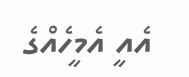އެއީ އެމީހެއްގެ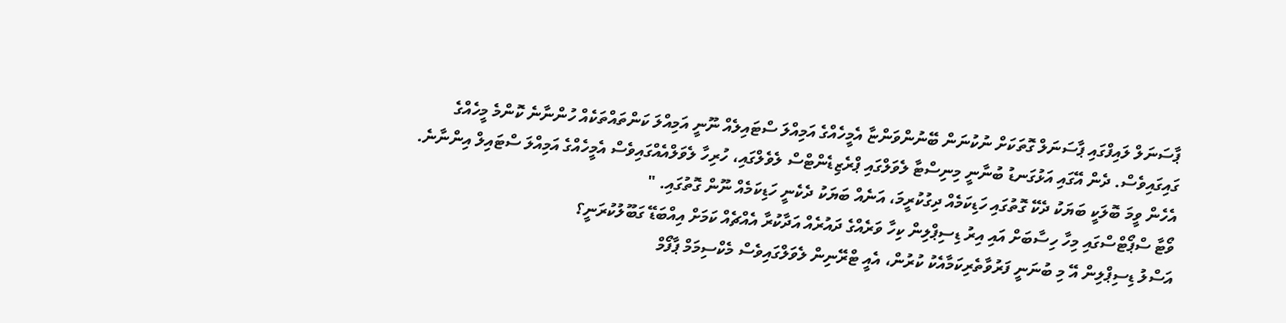ޕާސަނަލް ލައިފްގައި ޕާސަނަލް ގޮތަކަށް ނުކުނަން ބޭނުންވަންޏާ އެމީހެއްގެ އަމިއްލަ ސްޓައިލެއް ނޫނީ އަމިއްލަ ކަންތައްތަކެއް ހުންނާނެ ކޮންމެ މީހެއްގެ ގައިގައިވެސް. ދެން އޭގައި އަޅުގަނޑު ބުނާނީ މިނިސްޓާ ލެވަލްގައި ޕްރެޒިޑެންޓްސް ލެވެލްގައި، ހުރިހާ ލެވަލްއެއްގައިވެސް އެމީހެއްގެ އަމިއްލަ ސްޓައިލް އިންނާނެ. އެހެން ވީމަ ބޮލަކީ ބަޔަކު ދެކޭ ގޮތުގައި ހަޑިކަމެއް ދިގުކުރީމަ، އަނެއް ބަޔަކު ދެކެނީ ހަޑިކަމެއް ނޫން ގޮތުގައި. "
ވޯޓާ ސްޕޯޓްސްގައި މިހާ ހިސާބަށް އައި އިރު ޑިސިޕްލިން ކިހާ ވަރެއްގެ ދައުރެއް އަދާކުރާ އެއްޗެއް ކަމަށް އިއްބަޑޭ ގަބޫލުކުރަނީ؟
އަސްލު ޑިސިޕްލިން އޭ މި ބުނަނީ ފަރުވާތެރިކަމާއެކު ކުރުން، އެއީ ޓްރޭނިން ލެވަލްގައިވެސް މެކްސިމަމް ޕާފޯމް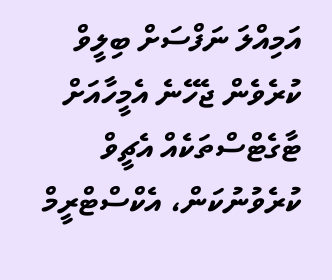އަމިއްލަ ނަފްސަށް ބިލީވް ކުރެވެން ޖެހޭނެ އެމީހާއަށް ޓާގެޓްސްތަކެއް އެޗީވް ކުރެވުނުކަން، އެކްސްޓްރީމް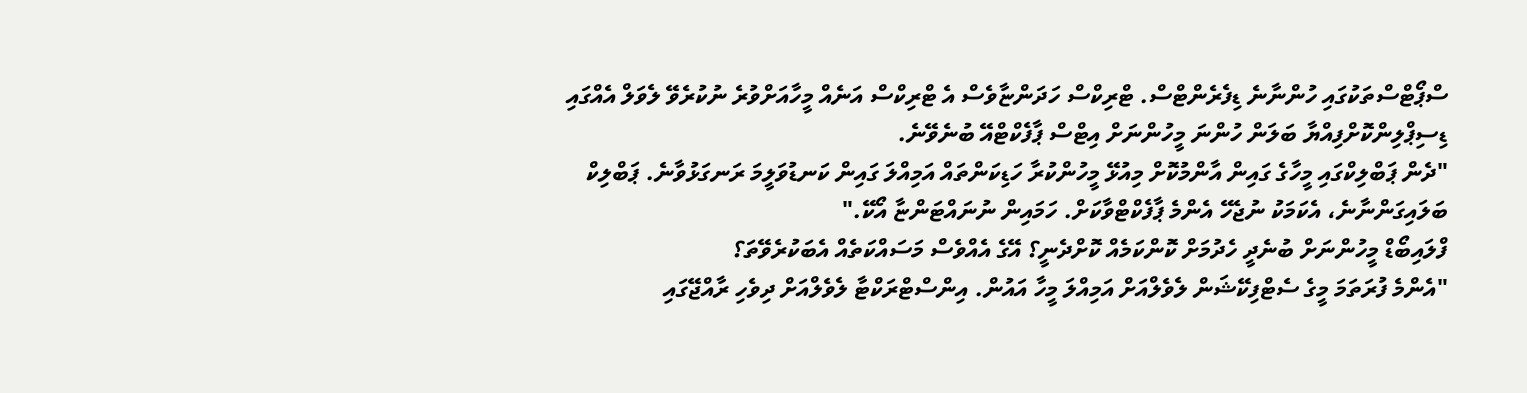ސްޕޯޓްސްތަކުގައި ހުންނާނެ ޑިފެރެންޓްސް. ޓްރިކްސް ހަދަންޏާވެސް އެ ޓްރިކްސް އަނެއް މީހާއަށްވުރެ ނުކުރެވޭ ލެވަލް އެއްގައި ޑިސިޕްލިންކޮށްފިއްޔާ ބަލަން ހުންނަ މީހުންނަށް އިޓްސް ޕާފެކްޓްއޭ ބުނެވޭނެ.
"ދެން ޕަބްލިކްގައި މީހާގެ ގައިން އާންމުކޮށް މިއުޅޭ މީހުންކުރާ ހަޑިކަންތައް އަމިއްލަ ގައިން ކަނޑުވަލީމަ ރަނގަޅުވާނެ. ޕަބްލިކް ބަލައިގަންނާނެ، އެކަމަކު ނުޖެހޭ އެންމެ ޕާފެކްޓްވާކަށް. ހަމައިން ނުނައްޓަންޏާ އޯކޭ."
ފްލައިބޯޑް މީހުންނަށް ބުނެދީ ހެދުމަށް ކޮންކަމެއް ކޮށްދެނީ؟ އޭގެ އެއްވެސް މަސައްކަތެއް އެބަކުރެވޭތަ؟
"އެންމެ ފުރަތަމަ މީގެ ސެޓްފިކޭޝަން ލެވެލްއަށް އަމިއްލަ މީހާ އައުން. އިންސްޓްރަކްޓާ ލެވެލްއަށް ދިވެހި ރާއްޖޭގައި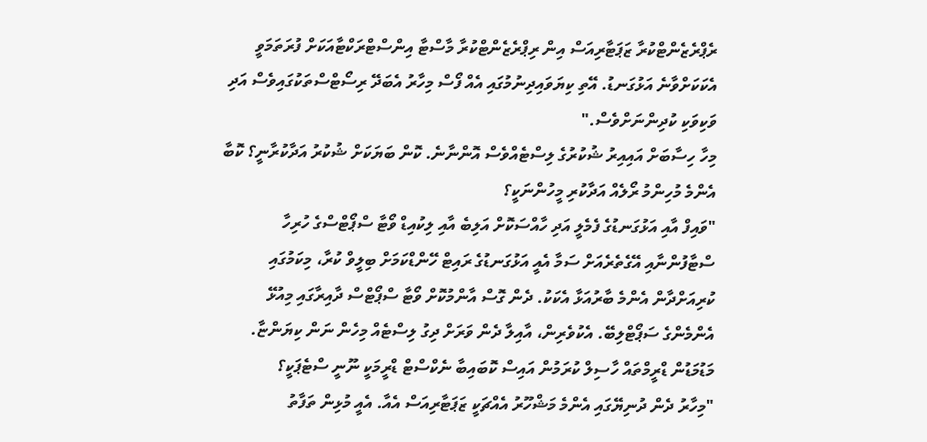ރެޕްރެޒެންޓްކުރާ ޒަޕަޓާރިއަސް އިން ރިޕްރެޒެންޓްކުރާ މާސްޓާ އިންސްޓްރަކްޓާއަކަށް ފުރަތަމަވީ އެކަކަށްވާނެ އަޅުގަނޑު. އޭތި ކިޔަވައިދިނުމުގައި އެއް ފޯސް މިހާރު އެބަދޭ ރިސޯޓްސްތަކުގައިވެސް އަދި ވަކިވަކި ކުދިންނަށްވެސް."
މިހާ ހިސާބަށް އައިއިރު ޝުކުރުގެ ލިސްޓެއްވެސް އޮންނާނެ. ކޮން ބަޔަކަށް ޝުކުރު އަދާކުރާނީ؟ ކޮބާ އެންމެ މުހިންމު ރޯލެއް އަދާކުރި މީހުންނަކީ؟
"ވައިފް އާއި އަޅުގަނޑުގެ ފެމެލީ އަދި ހާއްސަކޮށް އަލިބެ އާއި ލިކުއިޑް ވޯޓާ ސްޕޯޓްސްގެ ހުރިހާ ސްޓާފުންނާއި އޭގެތެރެއަށް ސަމާ އެއީ އަޅުގަނޑުގެ ރައިޓް ހޭންޑްކަމަށް ބިލީވް ކުރާ، މިކަމުގައި ކުރިއަށްދާން އެންމެ ބާރުއަޅާ އެކަކު. ދެން ގޮސް އާންމުކޮށް ވޯޓާ ސްޕޯޓްސް ދާއިރާގައި މިއުޅޭ އެންމެންގެ ސަޕޯޓްލިބޭ. އެކުވެރިން، އާއިލާ ދެން ވަރަށް ދިގު ލިސްޓެއް މިހެން ނަން ކިޔަންޏާ.
މަޑުމަޑުން ޑްރީމްތައް ހާސިލް ކުރަމުން އައިސް ކޮބައިބާ ނެކްސްޓް ޑްރީމަކީ ނޫނީ ސްޓެޕަކީ؟
"މިހާރު ދެން ދުނިޔޭގައި އެންމެ މަޝްހޫރު އެއްޗަކީ ޒަޕަޓާރިއަސް އެއާ. އެއީ މުޅިން ތަފާތު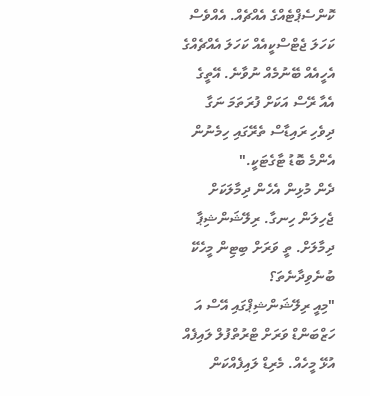ކޮންސެޕްޓެއްގެ އެއްޗެއް. އެއްވެސް ކަހަލަ ޖެޓްސްކީއެއް ކަހަލަ އެއްޗެއްގެ އެހީއެއް ބޭނުމެއް ނުވާނެ. އޭތީގެ އެއާ ރޭސް އަކަށް ފުރަތަމަ ނަގާ ދިވެހި ރައިޑާސް ތެރޭގައި ހިމެނުން އެންމެ ބޮޑު ޓާގެޓަކީ."
ދެން މުޅިން އެހެން ދިމާލަކަށް ޖެހިލަން ހިނގާ. ރިލޭޝަންޝިޕާ ދިމާލަށް. ތީ ވަރަށް ބިޓިން މީހެކޭ ބުނެވިދާނެތަ؟
"މިއީ ރިލޭޝަންޝިޕްގައި އޭސް އަ ހަޒްބަންޑް ވަރަށް ޓްރުތްފުލް ލައިފެއް އުޅޭ މީހެއް. މެރިޑް ލައިފެއްކަން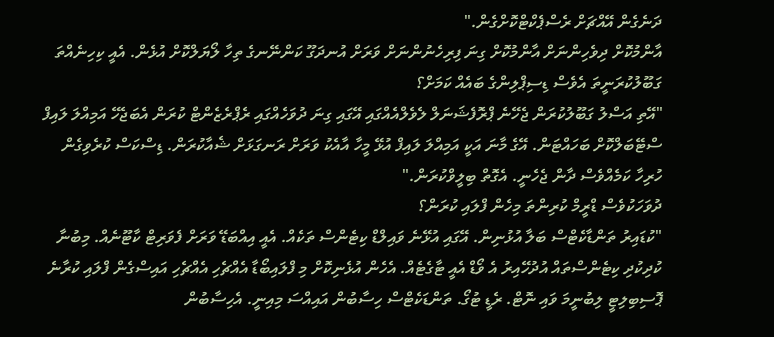ދަނެގެން އޭއްޗަށް ރެސްޕެކްޓްކޮށްގެން."
އާންމުކޮށް ދިވެހިންނަށް އާންމުކޮށް ގިނަ ފިރިހެނުންނަށް ވަރަށް އުނދަގޫ ކަންނޭނގެ ތިހާ ލޯޔަލްކޮށް އުޅެން. އެއީ ކިހިނެއްތަ ގަބޫލުކުރަނީތަ އެވެސް ޑިސިޕްލިންގެ ބައެއް ކަމަށް؟
"އޭތި އަސްލު ގަބޫލުކުރަން ޖެހޭނެ ޕްރޮފެޝަނަލް ލެވެލްއެއްގައި އޭގައި ގިނަ ދުވަހެއްގައި ރެޕްރެޒެންޓް ކުރަން އެބަޖެހޭ އަމިއްލަ ލައިފް ސްޓޭބަލްކޮށް ބަހައްޓަން. އޭގެ މާނަ އަކީ އަމިއްލަ ލައިފް އުޅޭ މީހާ އާއެކު ވަރަށް ރަނގަޅަށް ޝެއާކުރަން. ޑިސްކަސް ކުރެވިގެން ހުރިހާ ކަމެއްވެސް ދާން ޖެހެނީ. އެގޮތް ބިލީވްކުރަން."
ދުވަހަކުވެސް ޑްރީމް ކުރިންތަ މިހެން ފްލައި ކުރަން؟
"ކުޑައިރު ތަންޑާކެޓްސް ބަލާ އުޅުނިން. އޭގައި އުޅޭނެ ވައިލްޑް ކިޓެންސް ތަކެއް. އެއީ އިއްބަޑޭ ވަރަށް ފެވަރިޓް ކާޓޫނެއް. މިބުނާ ކުދިކުދި ކިޓެންސްތައް އުދުހޭއިރު އެ ވޯޑް އެއީ ޓާގެޓެއް. އެހެން އުޅެނިކޮށް މި ފްލައިބޯޑާ އެއްޗެހި އެއްޗެހި އައިސްގެން ފްލައި ކުރާނެ ޕޮސިބިލިޓީ ލިބުނީމަ ވައި ނޮޓް. ރެޑީ ޓުގޯ. ތަންޑަކެޓްސް ހިސާބުން އައިއްސަ މިއިނީ. އެހިސާބުން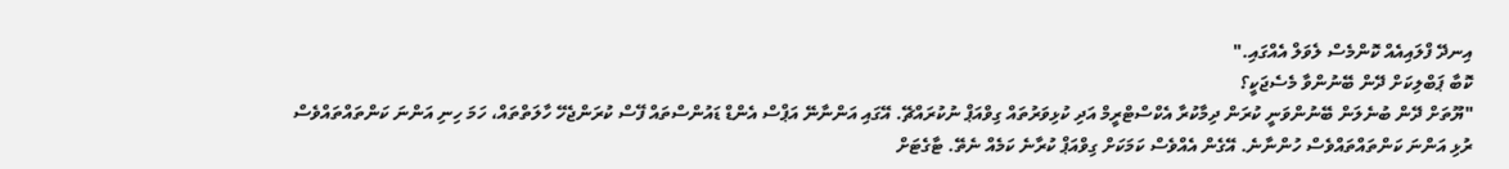އިނދޭ ފްލައިއެއް ކޮންމެސް ލެވަލް އެއްގައި."
ކޮބާ ޕަބްލިކަށް ދޭން ބޭނުންވާ މެސެޖަކީ؟
"ޔޫތަށް ދޭން ބުނެލަން ބޭނުންވަނީ ކުރަން ދިމާކުރާ އެކްސްޓްރީމް އަދި ކުޅިވަރުތައް ގިވްއަޕް ނުކުރައްޗޭ. އޭގައި އަންނާނޭ އަޕްސް އެންޑް ޑައުންސްތައް ފޭސް ކުރަންޖެހޭ ހާލަތްތައް، ހަމަ ހިނި އަންނަ ކަންތައްތައްވެސް ރުޅި އަންނަ ކަންތައްތައްވެސް ހުންނާނެ. އޭގެން އެއްވެސް ކަމަކަށް ގިވްއަޕް ކުރާނެ ކަމެއް ނެތޭ. ޓާގެޓަށް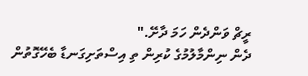ރީޗް ވަންދެން ހަމަ ދާށޭ."
ދެން ނިންމާލުމުގެ ކުރިން ތި އިސްތަށިގަނޑާ ބެހޭގޮތުން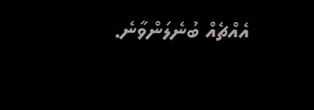އެއްޗެއް ބުނެލަންވާނެ.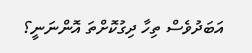އަބަދުވެސް ތިހާ ދިގުކޮށްތަ އޮންނަނީ؟